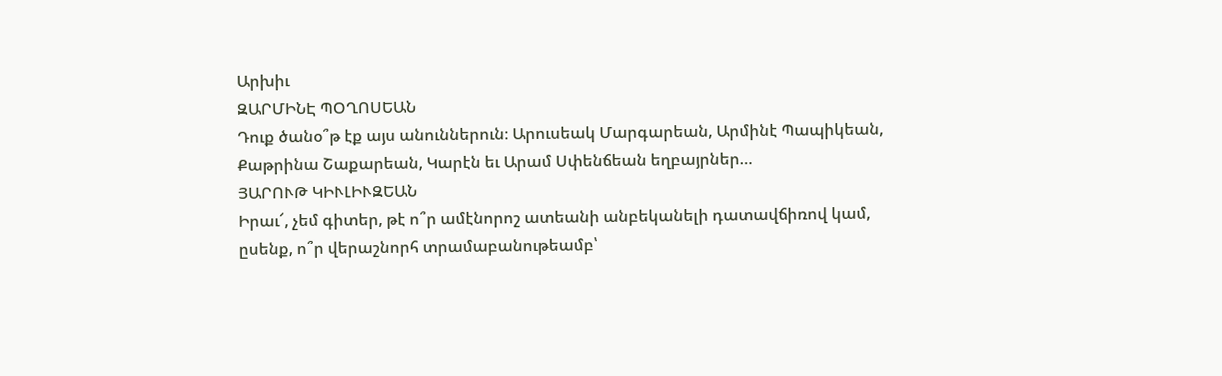Արխիւ
ԶԱՐՄԻՆԷ ՊՕՂՈՍԵԱՆ
Դուք ծանօ՞թ էք այս անուններուն։ Արուսեակ Մարգարեան, Արմինէ Պապիկեան, Քաթրինա Շաքարեան, Կարէն եւ Արամ Սփենճեան եղբայրներ…
ՅԱՐՈՒԹ ԿԻՒԼԻՒԶԵԱՆ
Իրաւ՜, չեմ գիտեր, թէ ո՞ր ամէնորոշ ատեանի անբեկանելի դատավճիռով կամ, ըսենք, ո՞ր վերաշնորհ տրամաբանութեամբ՝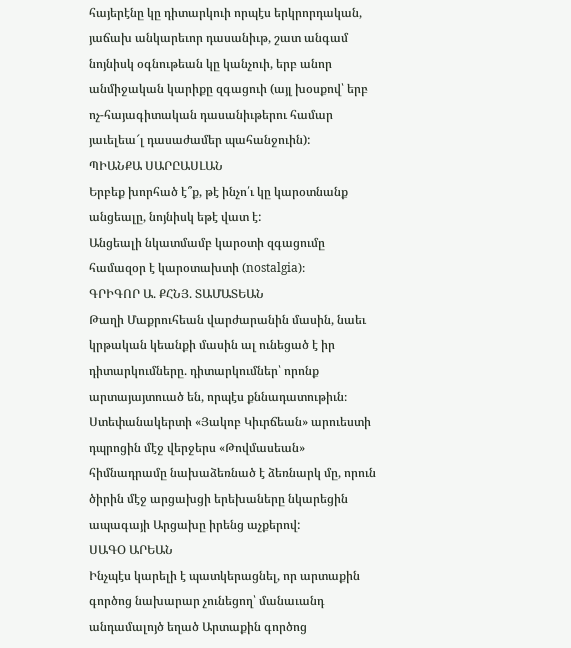հայերէնը կը դիտարկուի որպէս երկրորդական, յաճախ անկարեւոր դասանիւթ, շատ անգամ նոյնիսկ օգնութեան կը կանչուի, երբ անոր անմիջական կարիքը զգացուի (այլ խօսքով՝ երբ ոչ-հայագիտական դասանիւթերու համար յաւելեա՜լ դասաժամեր պահանջուին):
ՊԻԱՆՔԱ ՍԱՐԸԱՍԼԱՆ
Երբեք խորհած է՞ք, թէ ինչո՛ւ կը կարօտնանք անցեալը, նոյնիսկ եթէ վատ է:
Անցեալի նկատմամբ կարօտի զգացումը համազօր է կարօտախտի (nostalgia)։
ԳՐԻԳՈՐ Ա. ՔՀՆՅ. ՏԱՄԱՏԵԱՆ
Թաղի Մաքրուհեան վարժարանին մասին, նաեւ կրթական կեանքի մասին ալ ունեցած է իր դիտարկումները. դիտարկումներ՝ որոնք արտայայտուած են, որպէս քննադատութիւն։
Ստեփանակերտի «Յակոբ Կիւրճեան» արուեստի դպրոցին մէջ վերջերս «Թովմասեան» հիմնադրամը նախաձեռնած է ձեռնարկ մը, որուն ծիրին մէջ արցախցի երեխաները նկարեցին ապագայի Արցախը իրենց աչքերով:
ՍԱԳՕ ԱՐԵԱՆ
Ինչպէս կարելի է պատկերացնել, որ արտաքին գործոց նախարար չունեցող՝ մանաւանդ անդամալոյծ եղած Արտաքին գործոց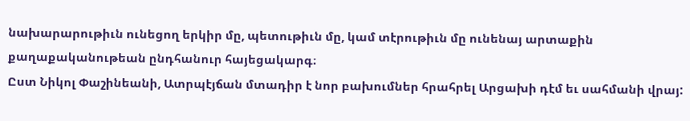նախարարութիւն ունեցող երկիր մը, պետութիւն մը, կամ տէրութիւն մը ունենայ արտաքին քաղաքականութեան ընդհանուր հայեցակարգ։
Ըստ Նիկոլ Փաշինեանի, Ատրպէյճան մտադիր է նոր բախումներ հրահրել Արցախի դէմ եւ սահմանի վրայ: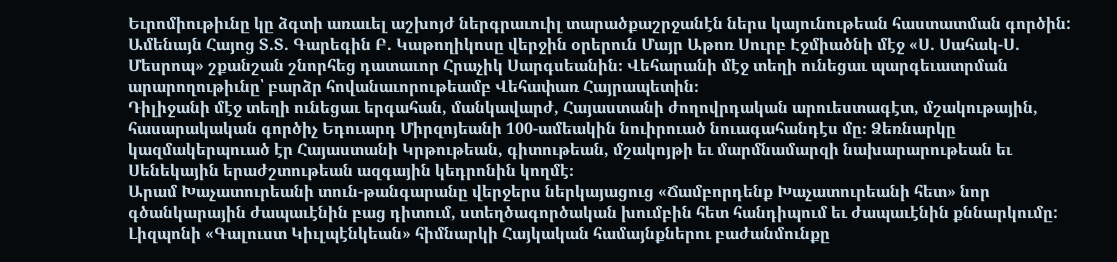Եւրոմիութիւնը կը ձգտի առաւել աշխոյժ ներգրաւուիլ տարածքաշրջանէն ներս կայունութեան հաստատման գործին:
Ամենայն Հայոց Տ.Տ. Գարեգին Բ. Կաթողիկոսը վերջին օրերուն Մայր Աթոռ Սուրբ Էջմիածնի մէջ «Ս. Սահակ-Ս. Մեսրոպ» շքանշան շնորհեց դատաւոր Հրաչիկ Սարգսեանին։ Վեհարանի մէջ տեղի ունեցաւ պարգեւատրման արարողութիւնը՝ բարձր հովանաւորութեամբ Վեհափառ Հայրապետին։
Դիլիջանի մէջ տեղի ունեցաւ երգահան, մանկավարժ, Հայաստանի ժողովրդական արուեստագէտ, մշակութային, հասարակական գործիչ Եդուարդ Միրզոյեանի 100-ամեակին նուիրուած նուագահանդէս մը։ Ձեռնարկը կազմակերպուած էր Հայաստանի Կրթութեան, գիտութեան, մշակոյթի եւ մարմնամարզի նախարարութեան եւ Սենեկային երաժշտութեան ազգային կեդրոնին կողմէ։
Արամ Խաչատուրեանի տուն-թանգարանը վերջերս ներկայացուց «Ճամբորդենք Խաչատուրեանի հետ» նոր գծանկարային ժապաւէնին բաց դիտում, ստեղծագործական խումբին հետ հանդիպում եւ ժապաւէնին քննարկումը:
Լիզպոնի «Գալուստ Կիւլպէնկեան» հիմնարկի Հայկական համայնքներու բաժանմունքը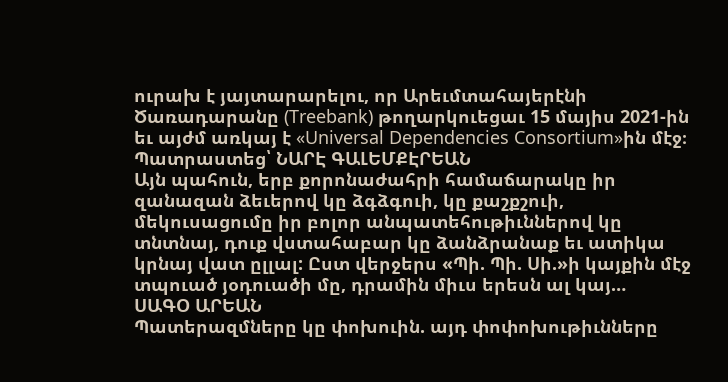ուրախ է յայտարարելու, որ Արեւմտահայերէնի Ծառադարանը (Treebank) թողարկուեցաւ 15 մայիս 2021-ին եւ այժմ առկայ է «Universal Dependencies Consortium»ին մէջ։
Պատրաստեց՝ ՆԱՐԷ ԳԱԼԵՄՔԷՐԵԱՆ
Այն պահուն, երբ քորոնաժահրի համաճարակը իր զանազան ձեւերով կը ձգձգուի, կը քաշքշուի, մեկուսացումը իր բոլոր անպատեհութիւններով կը տնտնայ, դուք վստահաբար կը ձանձրանաք եւ ատիկա կրնայ վատ ըլլալ: Ըստ վերջերս «Պի. Պի. Սի.»ի կայքին մէջ տպուած յօդուածի մը, դրամին միւս երեսն ալ կայ…
ՍԱԳՕ ԱՐԵԱՆ
Պատերազմները կը փոխուին. այդ փոփոխութիւնները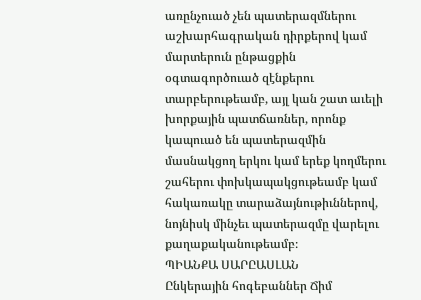առընչուած չեն պատերազմներու աշխարհագրական դիրքերով կամ մարտերուն ընթացքին օգտագործուած զէնքերու տարբերութեամբ, այլ կան շատ աւելի խորքային պատճառներ, որոնք կապուած են պատերազմին մասնակցող երկու կամ երեք կողմերու շահերու փոխկապակցութեամբ կամ հակառակը տարաձայնութիւններով, նոյնիսկ մինչեւ պատերազմը վարելու քաղաքականութեամբ։
ՊԻԱՆՔԱ ՍԱՐԸԱՍԼԱՆ
Ընկերային հոգեբաններ Ճիմ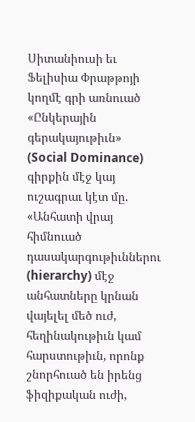Սիտանիուսի եւ Ֆելիսիա Փրաթթոյի կողմէ գրի առնուած «Ընկերային գերակայութիւն» (Social Dominance) գիրքին մէջ կայ ուշագրաւ կէտ մը. «Անհատի վրայ հիմնուած դասակարգութիւններու (hierarchy) մէջ անհատները կրնան վայելել մեծ ուժ, հեղինակութիւն կամ հարստութիւն, որոնք շնորհուած են իրենց ֆիզիքական ուժի,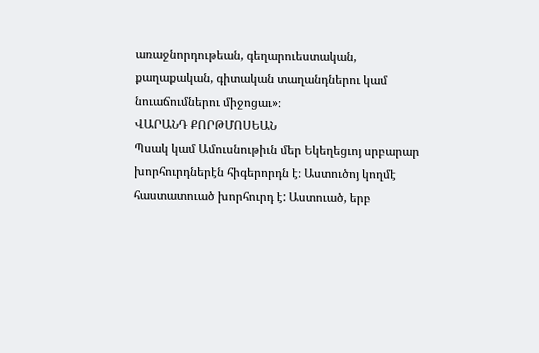առաջնորդութեան, գեղարուեստական, քաղաքական, գիտական տաղանդներու կամ նուաճումներու միջոցաւ»։
ՎԱՐԱՆԴ ՔՈՐԹՄՈՍԵԱՆ
Պսակ կամ Ամուսնութիւն մեր Եկեղեցւոյ սրբարար խորհուրդներէն հիգերորդն է։ Աստուծոյ կողմէ հաստատուած խորհուրդ է: Աստուած, երբ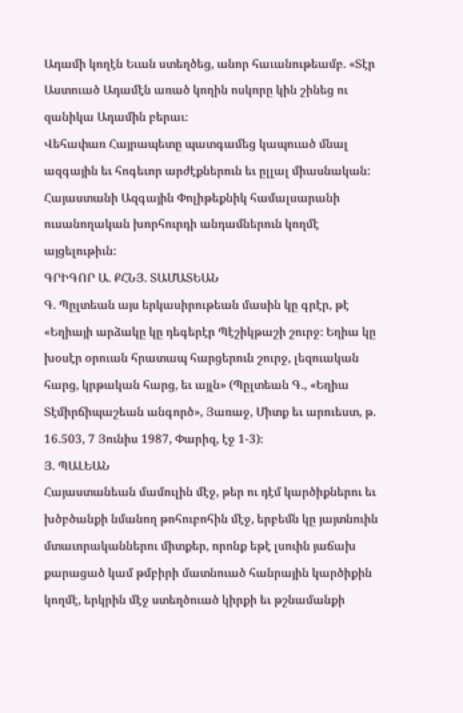Ադամի կողէն Եւան ստեղծեց, անոր հաւանութեամբ. «Տէր Աստուած Ադամէն առած կողին ոսկորը կին շինեց ու զանիկա Ադամին բերաւ։
Վեհափառ Հայրապետը պատգամեց կապուած մնալ ազգային եւ հոգեւոր արժէքներուն եւ ըլլալ միասնական:
Հայաստանի Ազգային Փոլիթեքնիկ համալսարանի ուսանողական խորհուրդի անդամներուն կողմէ այցելութիւն:
ԳՐԻԳՈՐ Ա. ՔՀՆՅ. ՏԱՄԱՏԵԱՆ
Գ. Պըլտեան այս երկասիրութեան մասին կը գրէր, թէ «Եղիայի արձակը կը դեգերէր Պէշիկթաշի շուրջ։ Եղիա կը խօսէր օրուան հրատապ հարցերուն շուրջ, լեզուական հարց, կրթական հարց, եւ այլն» (Պըլտեան Գ., «Եղիա Տէմիրճիպաշեան անգործ», Յառաջ, Միտք եւ արուեստ, թ. 16.503, 7 Յունիս 1987, Փարիզ, էջ 1-3)։
Յ. ՊԱԼԵԱՆ
Հայաստանեան մամուլին մէջ, թեր ու դէմ կարծիքներու եւ խծբծանքի նմանող թոհուբոհին մէջ, երբեմն կը յայտնուին մտաւորականներու միտքեր, որոնք եթէ լսուին յաճախ քարացած կամ թմբիրի մատնուած հանրային կարծիքին կողմէ, երկրին մէջ ստեղծուած կիրքի եւ թշնամանքի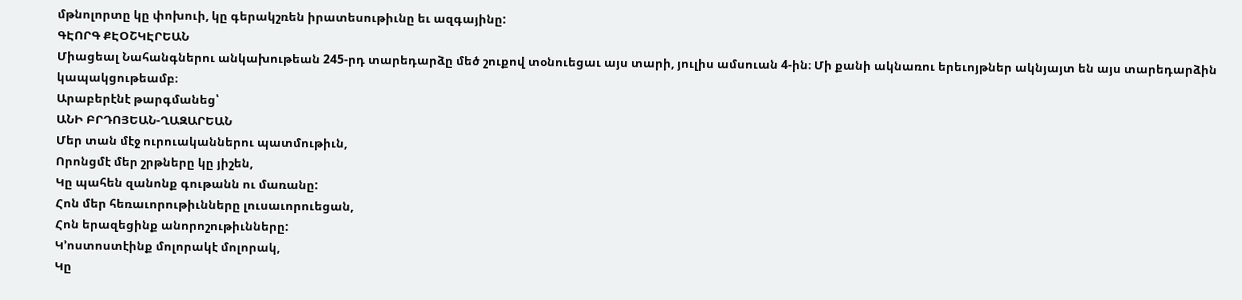մթնոլորտը կը փոխուի, կը գերակշռեն իրատեսութիւնը եւ ազգայինը:
ԳԷՈՐԳ ՔԷՕՇԿԷՐԵԱՆ
Միացեալ Նահանգներու անկախութեան 245-րդ տարեդարձը մեծ շուքով տօնուեցաւ այս տարի, յուլիս ամսուան 4-ին։ Մի քանի ակնառու երեւոյթներ ակնյայտ են այս տարեդարձին կապակցութեամբ։
Արաբերէնէ թարգմանեց՝
ԱՆԻ ԲՐԴՈՅԵԱՆ-ՂԱԶԱՐԵԱՆ
Մեր տան մէջ ուրուականներու պատմութիւն,
Որոնցմէ մեր շրթները կը յիշեն,
Կը պահեն զանոնք գութանն ու մառանը:
Հոն մեր հեռաւորութիւնները լուսաւորուեցան,
Հոն երազեցինք անորոշութիւնները:
Կ՚ոստոստէինք մոլորակէ մոլորակ,
Կը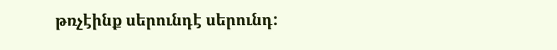թռչէինք սերունդէ սերունդ: